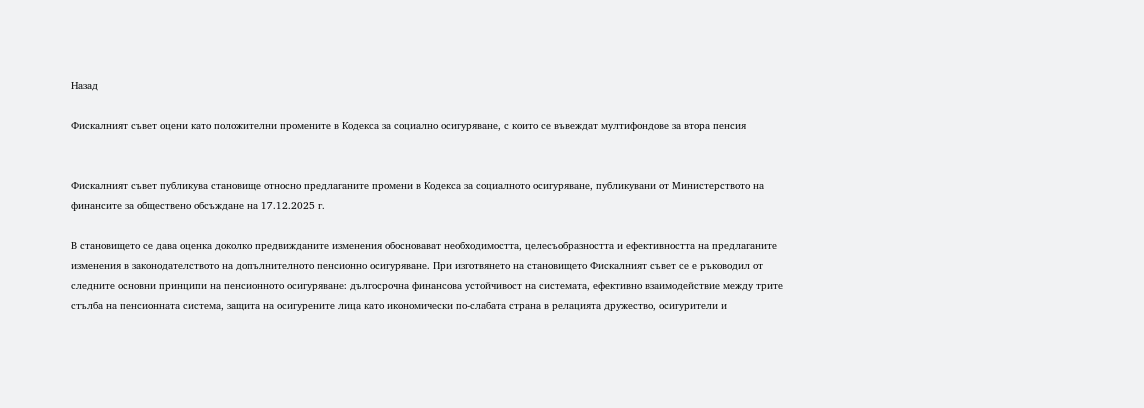Назад

Фискалният съвет оцени като положителни промените в Кодекса за социално осигуряване, с които се въвеждат мултифондове за втора пенсия


Фискалният съвет публикува становище относно предлаганите промени в Кодекса за социалното осигуряване, публикувани от Министерството на финансите за обществено обсъждане на 17.12.2025 г.

В становището се дава оценка доколко предвижданите изменения обосновават необходимостта, целесъобразността и ефективността на предлаганите изменения в законодателството на допълнителното пенсионно осигуряване. При изготвянето на становището Фискалният съвет се е ръководил от следните основни принципи на пенсионното осигуряване: дългосрочна финансова устойчивост на системата, ефективно взаимодействие между трите стълба на пенсионната система, защита на осигурените лица като икономически по-слабата страна в релацията дружество, осигурители и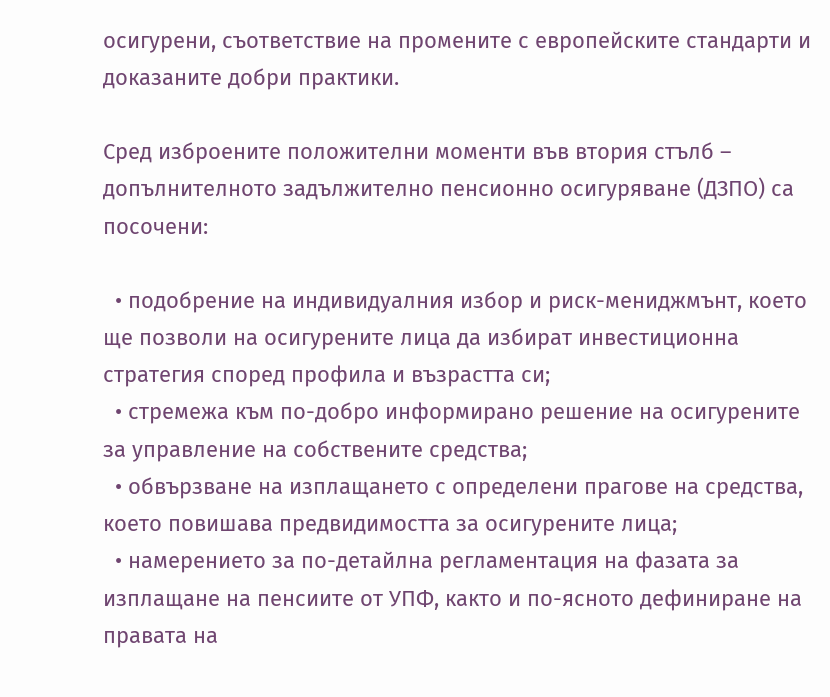осигурени, съответствие на промените с европейските стандарти и доказаните добри практики.

Сред изброените положителни моменти във втория стълб – допълнителното задължително пенсионно осигуряване (ДЗПО) са посочени:

  • подобрение на индивидуалния избор и риск-мениджмънт, което ще позволи на осигурените лица да избират инвестиционна стратегия според профила и възрастта си;
  • стремежа към по-добро информирано решение на осигурените за управление на собствените средства;
  • обвързване на изплащането с определени прагове на средства, което повишава предвидимостта за осигурените лица;
  • намерението за по-детайлна регламентация на фазата за изплащане на пенсиите от УПФ, както и по-ясното дефиниране на правата на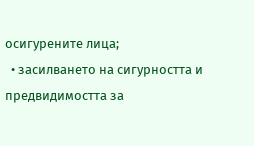осигурените лица;
  • засилването на сигурността и предвидимостта за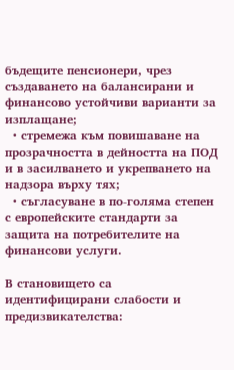бъдещите пенсионери, чрез създаването на балансирани и финансово устойчиви варианти за изплащане;
  • стремежа към повишаване на прозрачността в дейността на ПОД и в засилването и укрепването на надзора върху тях;
  • съгласуване в по-голяма степен с европейските стандарти за защита на потребителите на финансови услуги.

В становището са идентифицирани слабости и предизвикателства: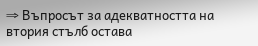⇒ Въпросът за адекватността на втория стълб остава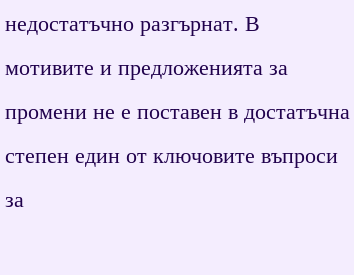недостатъчно разгърнат. В мотивите и предложенията за промени не е поставен в достатъчна степен един от ключовите въпроси за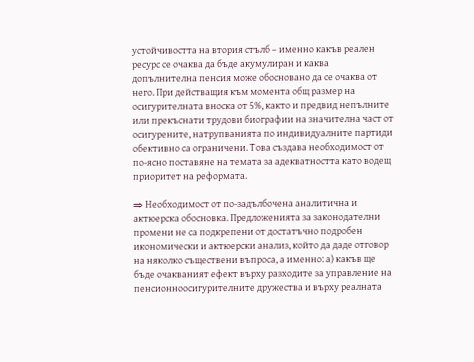устойчивостта на втория стълб – именно какъв реален ресурс се очаква да бъде акумулиран и каква допълнителна пенсия може обосновано да се очаква от него. При действащия към момента общ размер на осигурителната вноска от 5%, както и предвид непълните или прекъснати трудови биографии на значителна част от осигурените, натрупванията по индивидуалните партиди обективно са ограничени. Това създава необходимост от по-ясно поставяне на темата за адекватността като водещ приоритет на реформата.

⇒ Необходимост от по-задълбочена аналитична и актюерска обосновка. Предложенията за законодателни промени не са подкрепени от достатъчно подробен икономически и актюерски анализ, който да даде отговор на няколко съществени въпроса, а именно: а) какъв ще бъде очакваният ефект върху разходите за управление на пенсионноосигурителните дружества и върху реалната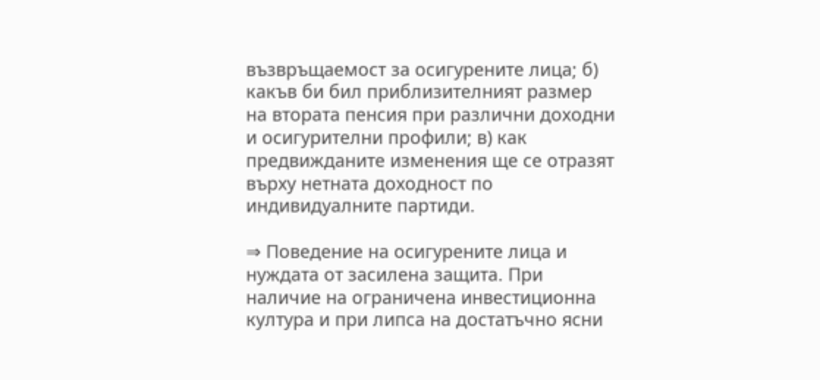възвръщаемост за осигурените лица; б) какъв би бил приблизителният размер на втората пенсия при различни доходни и осигурителни профили; в) как предвижданите изменения ще се отразят върху нетната доходност по индивидуалните партиди.

⇒ Поведение на осигурените лица и нуждата от засилена защита. При наличие на ограничена инвестиционна култура и при липса на достатъчно ясни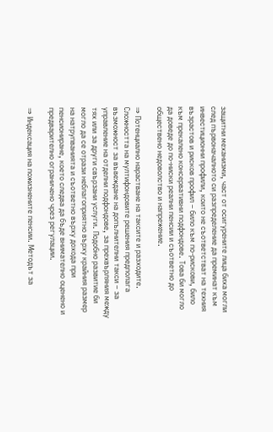защитни механизми, част от осигурените лица биха могли след първоначалното си разпределение да преминат към инвестиционни профили, които не съответстват на техния възрастов и рисков профил – било към по-рискови, било към прекалено консервативни подфондове. Това би могло да доведе до по-ниски реални пенсии и съответно до обществено недоволство и напрежение.

⇒ Потенциално нарастване на таксите и разходите. Сложността на мултифондовите решения предполага възможност за въвеждане на допълнителни такси – за управление на отделни подфондове, за прехвърляния между тях или за други свързани услуги. Подобно развитие би могло да се отрази неблагоприятно върху крайния размер на натрупванията и съответно върху дохода при пенсиониране, което следва да бъде внимателно оценено и предварително ограничено чрез регулации.

⇒ Индексация на пожизнените пенсии. Методът за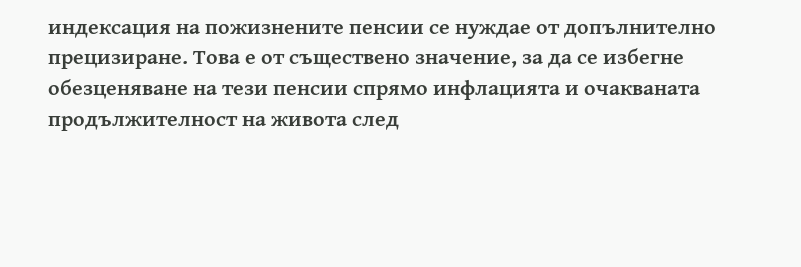индексация на пожизнените пенсии се нуждае от допълнително прецизиране. Това е от съществено значение, за да се избегне обезценяване на тези пенсии спрямо инфлацията и очакваната продължителност на живота след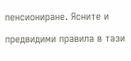пенсиониране. Ясните и предвидими правила в тази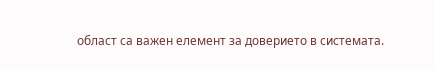област са важен елемент за доверието в системата.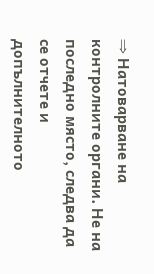⇒ Натоварване на контролните органи. Не на последно място, следва да се отчете и допълнителното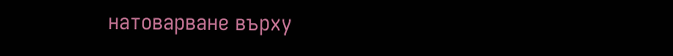натоварване върху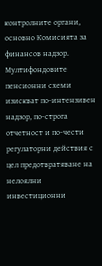контролните органи, основно Комисията за финансов надзор. Мултифондовите пенсионни схеми изискват по-интензивен надзор, по-строга отчетност и по-чести регулаторни действия с цел предотвратяване на нелоялни инвестиционни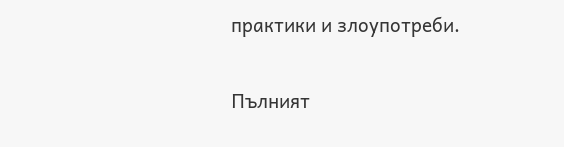практики и злоупотреби.

Пълният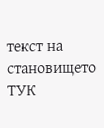текст на становището  ТУК